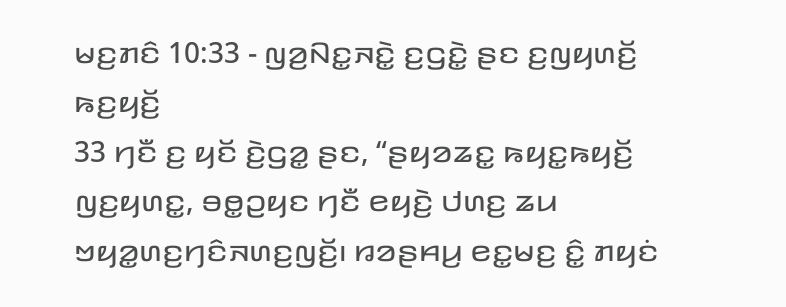ꤗꤢ꤬ꤊꤢꤨ 10:33 - ꤜꤤ꤬ꤡꤢ꤭ꤏꤢꤧ꤭ ꤢ꤬ꤞꤢꤧ꤭ ꤔꤢ ꤢ꤬ꤜꤟꤛꤢꤩ꤬ ꤒꤢ꤬ꤟꤢꤩ꤬
33 ꤚꤢꤪ ꤢ꤬ ꤟꤢꤩ ꤢꤧ꤬ꤞꤤ꤭ ꤔꤢ, “ꤔꤟꤤꤘꤢ꤭ ꤒꤟꤢ꤭ꤒꤟꤢꤩ꤬ ꤜꤢ꤬ꤟꤛꤢ꤭, ꤋꤥ꤭ꤑꤟꤢ ꤚꤢꤪ ꤕꤟꤢꤧ꤬ ꤓꤛꤢ꤬ ꤘꤣ ꤠꤟꤤ꤭ꤛꤢ꤬ꤚꤢꤨꤏꤛꤢ꤬ꤜꤢꤩ꤬꤯ ꤙꤤꤔꤌꤣ꤬ ꤕꤢ꤭ꤗꤢ꤬ ꤢꤨ꤭ ꤊꤟꤢꤦ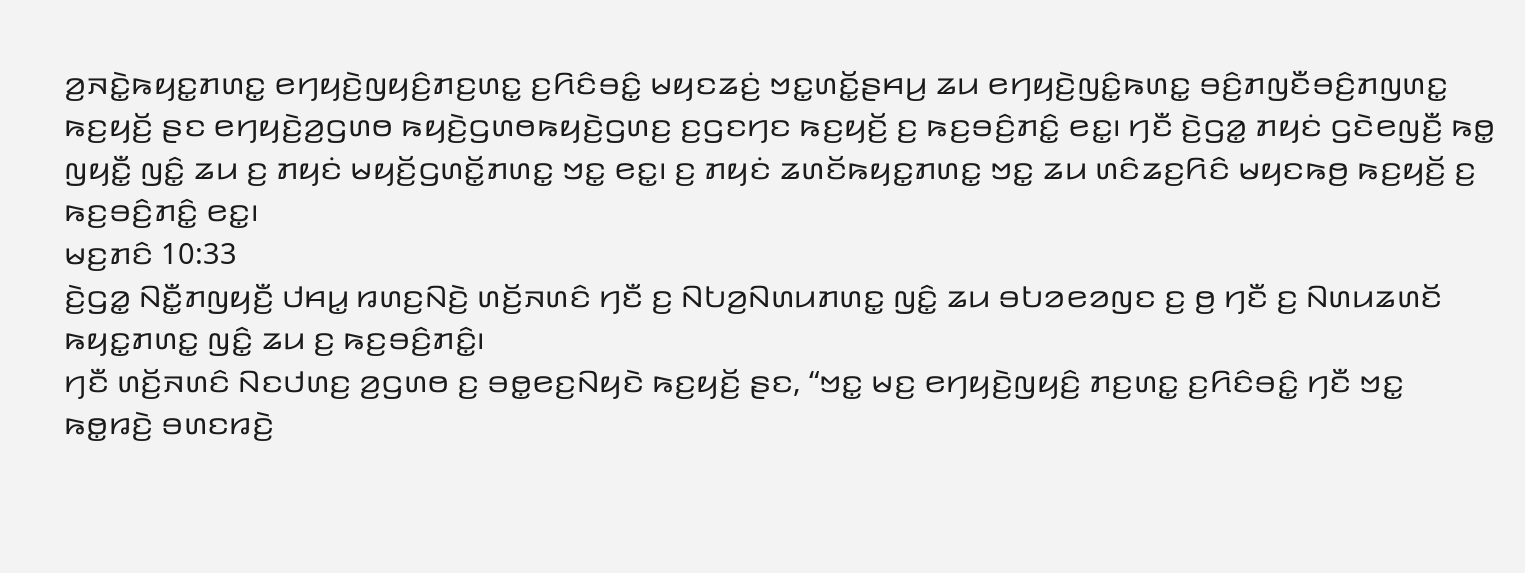ꤤ꤬ꤏꤢꤧ꤭ꤒꤟꤢ꤭ꤊꤛꤢ꤭ ꤕꤚꤟꤢꤧ꤬ꤜꤟꤢꤨ꤬ꤊꤢ꤬ꤛꤢ꤭ ꤢ꤬ꤖꤢꤨꤋꤢꤨ꤭ ꤗꤟꤢꤘꤢꤦ꤬ ꤠꤢ꤭ꤛꤢꤩ꤭ꤔꤌꤣ꤬ ꤘꤣ ꤕꤚꤟꤢꤧ꤬ꤜꤢꤨ꤭ꤒꤛꤢ꤭ ꤋꤢꤨ꤬ꤊꤜꤢꤪꤋꤢꤨ꤬ꤊꤜꤛꤢ꤭ ꤒꤢ꤬ꤟꤢꤩ꤬ ꤔꤢ ꤕꤚꤟꤢꤧ꤬ꤤ꤬ꤞꤛꤥ ꤒꤟꤢꤧ꤬ꤞꤛꤥꤒꤟꤢꤧ꤬ꤞꤛꤢ꤬ ꤢ꤬ꤞꤢꤚꤢ ꤒꤢ꤬ꤟꤢꤩ꤬ ꤢ꤬ ꤒꤢ꤬ꤋꤢꤨ꤬ꤊꤢꤨ꤭ ꤕꤢ꤭꤯ ꤚꤢꤪ ꤢꤧ꤬ꤞꤤ꤭ ꤊꤟꤢꤦ ꤞꤢꤧꤕꤜꤢꤪ꤬ ꤒꤥ꤭ ꤜꤟꤢꤪ꤭ ꤜꤢꤨ꤭ ꤘꤣ ꤢ꤬ ꤊꤟꤢꤦ ꤗꤟꤢꤩ꤬ꤞꤛꤢꤩ꤭ꤊꤛꤢ꤭ ꤠꤢ꤭ ꤕꤢ꤭꤯ ꤢ꤬ ꤊꤟꤢꤦ ꤘꤛꤢꤩꤒꤟꤢ꤭ꤊꤛꤢ꤭ ꤠꤢ꤭ ꤘꤣ ꤛꤢꤨꤘꤢ꤬ꤖꤢꤨ ꤗꤟꤢꤒꤥ꤬ ꤒꤢ꤬ꤟꤢꤩ꤬ ꤢ꤬ ꤒꤢ꤬ꤋꤢꤨ꤬ꤊꤢꤨ꤭ ꤕꤢ꤭꤯
ꤗꤢ꤬ꤊꤢꤨ 10:33
ꤢꤧ꤬ꤞꤤ꤭ ꤡꤢꤪ꤭ꤊꤜꤟꤢꤪ꤬ ꤓꤌꤣ꤭ ꤙꤛꤢ꤬ꤡꤢꤧ꤬ ꤛꤢꤩ꤬ꤏꤛꤢꤨ ꤚꤢꤪ ꤢ꤬ ꤡꤝꤤ꤬ꤡꤛꤣꤊꤛꤢ꤭ ꤜꤢꤨ꤭ ꤘꤣ ꤋꤝꤤꤕꤤꤜꤢ ꤢ꤬ ꤥ꤬ ꤚꤢꤪ ꤢ꤬ ꤡꤛꤣꤘꤛꤢꤩ ꤒꤟꤢ꤭ꤊꤛꤢ꤭ ꤜꤢꤨ꤭ ꤘꤣ ꤢ꤬ ꤒꤢ꤬ꤋꤢꤨ꤬ꤊꤢꤨ꤭꤯
ꤚꤢꤪ ꤛꤢꤩ꤬ꤏꤛꤢꤨ ꤡꤢꤓꤛꤢ꤬ ꤤ꤬ꤞꤛꤥ ꤢ꤬ ꤋꤥ꤭ꤕꤢ꤬ꤡꤟꤢꤧ ꤒꤢ꤬ꤟꤢꤩ꤬ ꤔꤢ, “ꤠꤢ꤭ ꤗꤢ꤬ ꤕꤚꤟꤢꤧ꤬ꤜꤟꤢꤨ꤬ ꤊꤢ꤬ꤛꤢ꤭ ꤢ꤬ꤖꤢꤨꤋꤢꤨ꤭ ꤚꤢꤪ ꤠꤢ꤭ ꤒꤥ꤭ꤙꤢꤧ꤬ ꤋꤛꤢꤙꤢꤧ꤬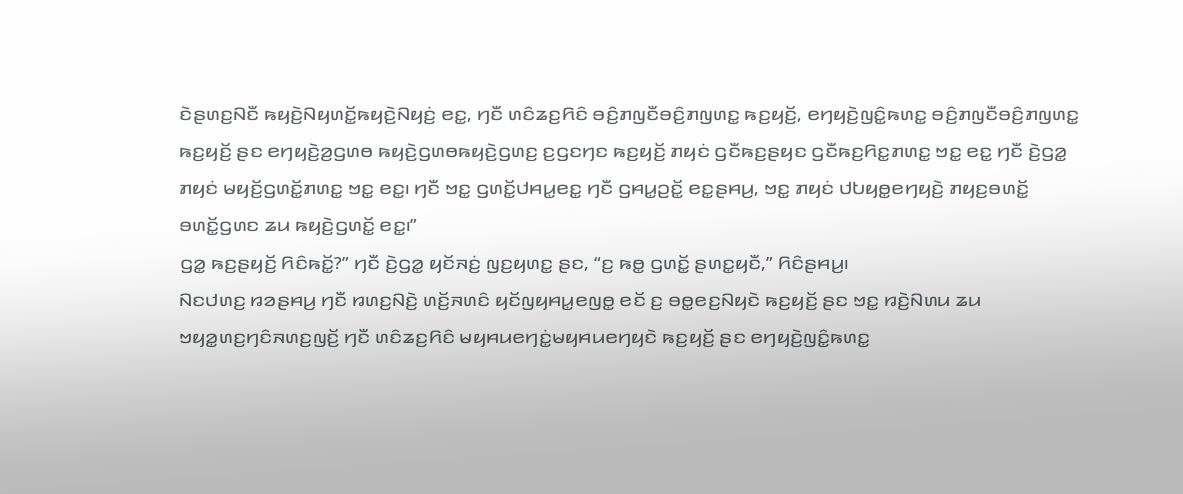ꤢꤧꤔꤛꤢ꤬ꤡꤢꤪ ꤒꤟꤢꤧ꤬ꤡꤟꤛꤢꤩ꤭ꤒꤟꤢꤧ꤬ꤡꤟꤢꤦ꤬ ꤕꤢ꤭, ꤚꤢꤪ ꤛꤢꤨꤘꤢ꤬ꤖꤢꤨ ꤋꤢꤨ꤬ꤊꤜꤢꤪꤋꤢꤨ꤬ꤊꤜꤛꤢ꤭ ꤒꤢ꤬ꤟꤢꤩ꤬, ꤕꤚꤟꤢꤧ꤬ꤜꤢꤨ꤭ꤒꤛꤢ꤭ ꤋꤢꤨ꤬ꤊꤜꤢꤪꤋꤢꤨ꤬ꤊꤜꤛꤢ꤭ ꤒꤢ꤬ꤟꤢꤩ꤬ ꤔꤢ ꤕꤚꤟꤢꤧ꤬ꤤ꤬ꤞꤛꤥ ꤒꤟꤢꤧ꤬ꤞꤛꤥꤒꤟꤢꤧ꤬ꤞꤛꤢ꤬ ꤢ꤬ꤞꤢꤚꤢ ꤒꤢ꤬ꤟꤢꤩ꤬ ꤊꤟꤢꤦ ꤞꤢꤪꤒꤢ꤬ꤔꤟꤢ ꤞꤢꤪꤒꤢ꤬ꤖꤢ꤭ꤊꤛꤢ꤭ ꤠꤢ꤭ ꤕꤢ꤭ ꤚꤢꤪ ꤢꤧ꤬ꤞꤤ꤭ ꤊꤟꤢꤦ ꤗꤟꤢꤩ꤬ꤞꤛꤢꤩ꤭ꤊꤛꤢ꤭ ꤠꤢ꤭ ꤕꤢ꤭꤯ ꤚꤢꤪ ꤠꤢ꤭ ꤞꤛꤢꤩ꤭ꤓꤌꤣ꤭ꤕꤢ꤭ ꤚꤢꤪ ꤞꤌꤣ꤭ꤑꤢꤩ꤭ ꤕꤢ꤭ꤔꤌꤣ꤬, ꤠꤢ꤭ ꤊꤟꤢꤦ ꤓꤝꤟꤥ꤭ꤕꤚꤟꤢꤧ꤬ ꤊꤟꤢ꤬ꤋꤛꤢꤩ꤭ ꤋꤛꤢꤩ꤭ꤞꤛꤢ ꤘꤣ ꤒꤟꤢꤧ꤬ꤞꤛꤢꤩ꤭ ꤕꤢ꤭꤯”
ꤞꤤ꤭ ꤒꤢ꤬ꤔꤟꤢꤩ꤬ ꤖꤢꤨꤒꤢꤩ꤭?” ꤚꤢꤪ ꤢꤧ꤬ꤞꤤ꤭ ꤟꤢꤩꤏꤢꤦ꤬ ꤜꤢ꤬ꤟꤛꤢ꤭ ꤔꤢ, “ꤢ꤬ ꤒꤥ꤭ ꤞꤛꤢꤩ꤭ ꤔꤛꤢ꤭ꤟꤢꤪ,” ꤖꤢꤨꤔꤌꤣ꤬꤯
ꤡꤢꤓꤛꤢ꤬ ꤙꤤꤔꤌꤣ꤬ ꤚꤢꤪ ꤙꤛꤢ꤬ꤡꤢꤧ꤬ ꤛꤢꤩ꤬ꤏꤛꤢꤨ ꤟꤢꤩꤜꤟꤌꤣ꤭ꤕꤜꤥ꤭ ꤕꤢꤩ ꤢ꤬ ꤋꤥ꤭ꤕꤢ꤬ꤡꤟꤢꤧ ꤒꤢ꤬ꤟꤢꤩ꤬ ꤔꤢ ꤠꤢ꤭ ꤙꤢꤧ꤬ꤡꤛꤣ ꤘꤣ ꤠꤟꤤ꤭ꤛꤢ꤬ꤚꤢꤨꤏꤛꤢ꤬ꤜꤢꤩ꤬ ꤚꤢꤪ ꤛꤢꤨꤘꤢ꤬ꤖꤢꤨ ꤗꤟꤌꤣꤕꤚꤢꤦ꤭ꤗꤟꤌꤣꤕꤚꤟꤢꤧ ꤒꤢ꤬ꤟꤢꤩ꤬ ꤔꤢ ꤕꤚꤟꤢꤧ꤬ꤜꤢꤨ꤭ꤒꤛꤢ꤭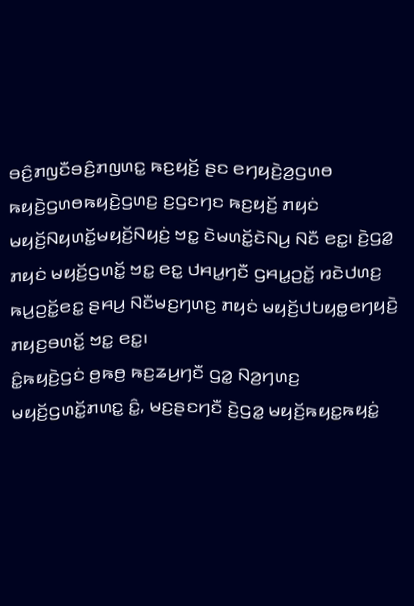ꤋꤢꤨ꤬ꤊꤜꤢꤪꤋꤢꤨ꤬ꤊꤜꤛꤢ꤭ ꤒꤢ꤬ꤟꤢꤩ꤬ ꤔꤢ ꤕꤚꤟꤢꤧ꤬ꤤ꤬ꤞꤛꤥ ꤒꤟꤢꤧ꤬ꤞꤛꤥꤒꤟꤢꤧ꤬ꤞꤛꤢ꤬ ꤢ꤬ꤞꤢꤚꤢ ꤒꤢ꤬ꤟꤢꤩ꤬ ꤊꤟꤢꤦ ꤗꤟꤢꤩ꤬ꤡꤟꤛꤢꤩ꤭ꤗꤟꤢꤩ꤬ꤡꤟꤢꤦ꤬ ꤠꤢ꤭ ꤢꤧꤗꤛꤢꤩ꤭ꤢꤧꤡꤣ꤬ ꤡꤢꤪ ꤕꤢ꤭꤯ ꤢꤧ꤬ꤞꤤ꤭ ꤊꤟꤢꤦ ꤗꤟꤢꤩ꤬ꤞꤛꤢꤩ꤭ ꤠꤢ꤭ ꤕꤢ꤭ ꤓꤌꤣ꤭ꤚꤢꤪ ꤞꤌꤣ꤭ꤑꤢꤩ꤭ ꤙꤢꤧꤓꤛꤢ꤬ ꤒꤣ꤬ꤑꤢꤩ꤭ꤕꤢ꤭ ꤔꤌꤣ꤬ ꤡꤢꤪꤗꤢ꤬ꤚꤛꤢ꤬ ꤊꤟꤢꤦ ꤗꤟꤢꤩ꤬ꤓꤝꤟꤥ꤭ꤕꤚꤟꤢꤧ꤬ ꤊꤟꤢ꤬ꤋꤛꤢꤩ꤭ ꤠꤢ꤭ ꤕꤢ꤭꤯
ꤢꤨ꤭ꤒꤟꤢꤧ꤬ꤞꤢꤦ ꤥ꤬ꤒꤥ꤬ ꤒꤢ꤬ꤘꤣ꤬ꤚꤢꤪ ꤞꤤ꤭ ꤡꤤ꤬ꤚꤛꤢ꤬ ꤗꤟꤢꤩ꤬ꤞꤛꤢꤩ꤭ꤊꤛꤢ꤭ ꤢꤨ꤭, ꤗꤢ꤬ꤔꤢꤚꤢꤪ ꤢꤧ꤬ꤞꤤ꤭ ꤗꤟꤢꤩ꤬ꤒꤟꤢ꤭ꤒꤟꤢꤦ꤭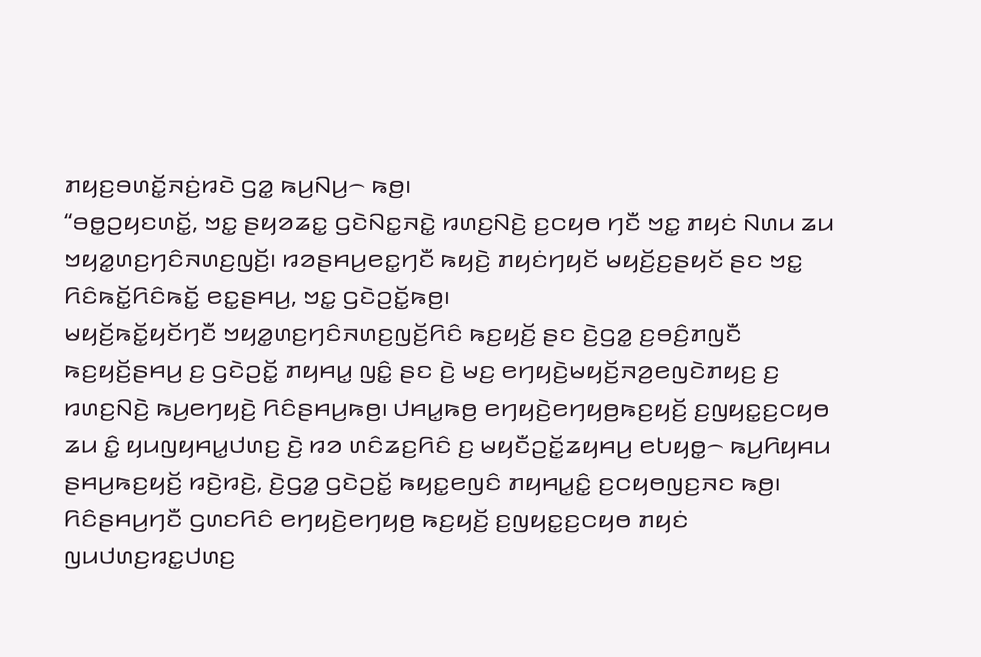ꤊꤟꤢ꤬ꤋꤛꤢꤩ꤭ꤏꤢꤦ꤬ꤙꤢꤧ ꤞꤤ꤭ ꤒꤣ꤬ꤡꤣ꤬꤮ ꤒꤥ꤬꤯
“ꤋꤥ꤭ꤑꤟꤢꤛꤢꤩ꤭, ꤠꤢ꤭ ꤔꤟꤤꤘꤢ꤭ ꤞꤢꤧꤡꤢ꤭ꤏꤢꤧ꤭ ꤙꤛꤢ꤬ꤡꤢꤧ꤬ ꤢ꤬ꤍꤟꤥ ꤚꤢꤪ ꤠꤢ꤭ ꤊꤟꤢꤦ ꤡꤛꤣ ꤘꤣ ꤠꤟꤤ꤭ꤛꤢ꤬ꤚꤢꤨꤏꤛꤢ꤬ꤜꤢꤩ꤬꤯ ꤙꤤꤔꤌꤣ꤬ꤕꤢ꤭ꤚꤢꤪ ꤒꤟꤢꤧ꤬ ꤊꤟꤢꤦꤚꤟꤢꤩ ꤗꤟꤢꤩ꤬ꤢ꤬ꤔꤟꤢꤩ ꤔꤢ ꤠꤢ꤭ ꤖꤢꤨꤒꤢꤩ꤭ꤖꤢꤨꤒꤢꤩ꤭ ꤕꤢ꤭ꤔꤌꤣ꤬, ꤠꤢ꤭ ꤞꤢꤧꤑꤢꤩ꤭ꤒꤥ꤬꤯
ꤗꤟꤢꤩ꤬ꤒꤢꤩ꤭ꤟꤢꤩꤚꤢꤪ ꤠꤟꤤ꤭ꤛꤢ꤬ꤚꤢꤨꤏꤛꤢ꤬ꤜꤢꤩ꤬ꤖꤢꤨ ꤒꤢ꤬ꤟꤢꤩ꤬ ꤔꤢ ꤢꤧ꤬ꤞꤤ꤭ ꤢ꤬ꤋꤢꤨ꤬ꤊꤜꤢꤪ ꤒꤢ꤬ꤟꤢꤩ꤬ꤔꤌꤣ꤬ ꤢ꤬ ꤞꤢꤧꤑꤢꤩ꤭ ꤊꤟꤌꤣ꤭ ꤜꤢꤨ꤭ ꤔꤢ ꤢꤧ꤬ ꤗꤢ꤬ ꤕꤚꤟꤢꤧ꤬ꤗꤟꤢꤩ꤬ꤏꤤ꤬ꤕꤜꤢꤧꤊꤟꤢ꤬ ꤢ꤬ ꤙꤛꤢ꤬ꤡꤢꤧ꤬ ꤒꤣ꤬ꤕꤚꤟꤢꤧ꤬ ꤖꤢꤨꤔꤌꤣ꤬ꤒꤥ꤬꤯ ꤓꤌꤣ꤭ꤒꤥ꤬ ꤕꤚꤟꤢꤧ꤬ꤕꤚꤟꤥ꤬ꤒꤢ꤬ꤟꤢꤩ꤬ ꤢ꤬ꤜꤟꤢ꤭ꤢ꤬ꤍꤟꤥ ꤘꤣ ꤢꤨ꤭ ꤟꤣꤜꤟꤌꤣ꤭ꤓꤛꤢ꤬ ꤢꤧ꤬ ꤙꤤ ꤛꤢꤨꤘꤢ꤬ꤖꤢꤨ ꤢ꤬ ꤗꤟꤢꤪꤑꤢꤩ꤭ꤘꤟꤌꤣ꤬ ꤕꤝꤟꤥ꤭꤮ ꤒꤣ꤬ꤖꤟꤌꤣ ꤔꤌꤣ꤬ꤒꤢ꤬ꤟꤢꤩ꤬ ꤙꤢꤧ꤬ꤙꤢꤧ꤬, ꤢꤧ꤬ꤞꤤ꤭ ꤞꤢꤧꤑꤢꤩ꤭ ꤒꤟꤢ꤭ꤕꤜꤢꤨ ꤊꤟꤌꤣ꤭ꤢꤨ꤭ ꤢ꤬ꤍꤟꤥꤜꤢ꤬ꤏꤢ ꤒꤥ꤬꤯ ꤖꤢꤨꤔꤌꤣ꤬ꤚꤢꤪ ꤞꤛꤢꤖꤢꤨ ꤕꤚꤟꤢꤧ꤬ꤕꤚꤟꤥ꤬ ꤒꤢ꤬ꤟꤢꤩ꤬ ꤢ꤬ꤜꤟꤢ꤭ꤢ꤬ꤍꤟꤥ ꤊꤟꤢꤦ ꤜꤣꤓꤛꤢ꤬ꤙꤢ꤭ꤓꤛꤢ꤬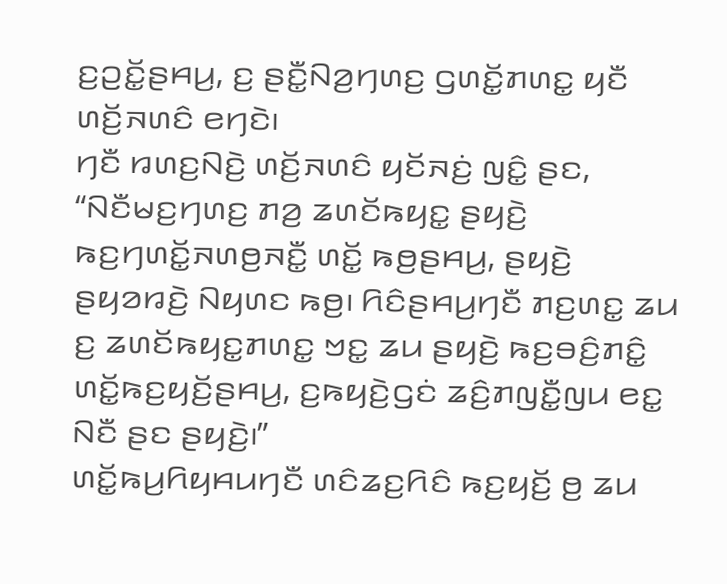ꤢ꤬ꤑꤢꤩ꤭ꤔꤌꤣ꤬, ꤢ꤬ ꤔꤢꤪ꤭ꤡꤤ꤬ꤚꤛꤢ꤬ ꤞꤛꤢꤩ꤭ꤊꤛꤢ꤭ ꤟꤢꤪ ꤛꤢꤩ꤬ꤏꤛꤢꤨ ꤕꤚꤢꤧ꤯
ꤚꤢꤪ ꤙꤛꤢ꤬ꤡꤢꤧ꤬ ꤛꤢꤩ꤬ꤏꤛꤢꤨ ꤟꤢꤩꤏꤢꤦ꤬ ꤜꤢꤨ꤭ ꤔꤢ, “ꤡꤢꤪꤗꤢ꤬ꤚꤛꤢ꤬ ꤊꤤ꤬ ꤘꤛꤢꤩꤒꤟꤢ꤭ ꤔꤟꤢꤧ꤬ ꤒꤢ꤬ꤚꤛꤢꤩ꤭ꤏꤛꤥ꤬ꤏꤢꤪ꤭ ꤛꤢꤩ꤭ ꤒꤥ꤬ꤔꤌꤣ꤬, ꤔꤟꤢꤧ꤬ ꤔꤟꤤꤙꤢꤧ꤬ ꤡꤟꤛꤢ ꤒꤥ꤬꤯ ꤖꤢꤨꤔꤌꤣ꤬ꤚꤢꤪ ꤊꤢ꤬ꤛꤢ꤭ ꤘꤣ ꤢ꤬ ꤘꤛꤢꤩꤒꤟꤢ꤭ꤊꤛꤢ꤭ ꤠꤢ꤭ ꤘꤣ ꤔꤟꤢꤧ꤬ ꤒꤢ꤬ꤋꤢꤨ꤬ꤊꤢꤨ꤭ ꤛꤢꤩ꤭ꤒꤢ꤬ꤟꤢꤩ꤬ꤔꤌꤣ꤬, ꤢ꤬ꤒꤟꤢꤧ꤬ꤞꤢꤦ ꤘꤢꤨ꤬ꤊꤜꤢꤪ꤭ꤜꤣ ꤕꤢ꤭ ꤡꤢꤪ ꤔꤢ ꤔꤟꤢꤧ꤬꤯”
ꤛꤢꤩ꤭ꤒꤣ꤬ꤖꤟꤌꤣꤚꤢꤪ ꤛꤢꤨꤘꤢ꤬ꤖꤢꤨ ꤒꤢ꤬ꤟꤢꤩ꤬ ꤥ꤬ ꤘꤣ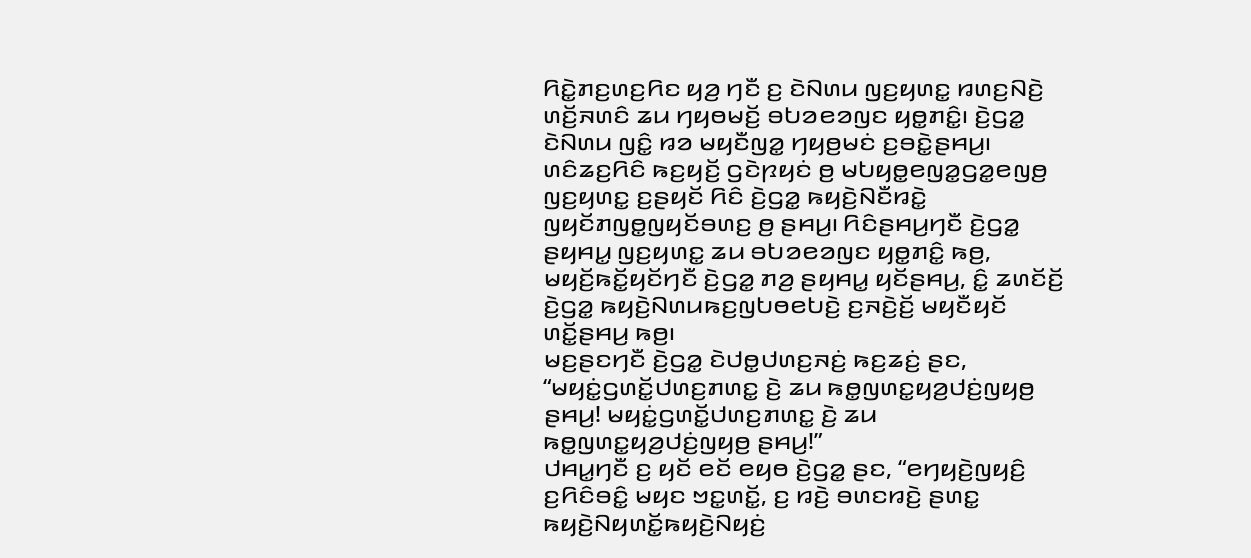ꤖꤢꤧ꤭ꤊꤢ꤬ꤛꤢ꤬ꤖꤢ ꤟꤤ꤬ ꤚꤢꤪ ꤢ꤬ ꤢꤧꤡꤛꤣ ꤜꤢ꤬ꤟꤛꤢ꤭ ꤙꤛꤢ꤬ꤡꤢꤧ꤬ ꤛꤢꤩ꤬ꤏꤛꤢꤨ ꤘꤣ ꤚꤟꤥꤗꤢꤩ꤬ ꤋꤝꤤꤕꤤꤜꤢ ꤟꤥ꤭ꤊꤢꤨ꤭꤯ ꤢꤧ꤬ꤞꤤ꤭ ꤢꤧꤡꤛꤣ ꤜꤢꤨ꤭ ꤙꤤ ꤗꤟꤢꤪꤜꤤ꤭ ꤚꤟꤥ꤬ꤗꤢꤦ ꤢ꤬ꤋꤢꤧ꤭ꤔꤌꤣ꤬꤯ ꤛꤢꤨꤘꤢ꤬ꤖꤢꤨ ꤒꤢ꤬ꤟꤢꤩ꤬ ꤞꤢꤧꤐꤟꤢꤦ ꤥ꤬ ꤗꤝꤟꤥ꤭ꤕꤜꤤ꤭ꤞꤤ꤭ꤕꤜꤥ꤬ ꤜꤢ꤬ꤟꤛꤢ꤭ ꤢ꤬ꤔꤟꤢꤩ ꤖꤢꤨ ꤢꤧ꤬ꤞꤤ꤭ ꤒꤟꤢꤧ꤬ꤡꤢꤪꤙꤢꤧ꤭ ꤜꤟꤢꤩꤊꤜꤥ꤭ꤜꤟꤢꤩꤋꤛꤢ꤬ ꤥ꤬ ꤔꤌꤣ꤬꤯ ꤖꤢꤨꤔꤌꤣ꤬ꤚꤢꤪ ꤢꤧ꤬ꤞꤤ꤭ ꤔꤟꤌꤣ꤭ ꤜꤢ꤬ꤟꤛꤢ꤭ ꤘꤣ ꤋꤝꤤꤕꤤꤜꤢ ꤟꤥ꤭ꤊꤢꤨ꤭ ꤒꤥ꤬, ꤗꤟꤢꤩ꤬ꤒꤢꤩ꤭ꤟꤢꤩꤚꤢꤪ ꤢꤧ꤬ꤞꤤ꤭ ꤊꤤ꤬ ꤔꤟꤌꤣ꤭ ꤟꤢꤩꤔꤌꤣ꤬, ꤢꤨ꤭ ꤘꤛꤢꤩꤢꤩ꤬ ꤢꤧ꤬ꤞꤤ꤭ ꤒꤟꤢꤧ꤬ꤡꤛꤣꤒꤢ꤬ꤜꤝꤥꤕꤝꤢꤧ꤬ ꤢ꤬ꤏꤢꤧ꤬ꤢꤩ꤬ ꤗꤟꤢꤪꤟꤢꤩ ꤛꤢꤩ꤭ꤔꤌꤣ꤬ ꤒꤥ꤬꤯
ꤗꤢ꤬ꤔꤢꤚꤢꤪ ꤢꤧ꤬ꤞꤤ꤭ ꤢꤧꤓꤥ꤭ꤓꤛꤢ꤬ꤏꤢꤦ꤬ ꤒꤢ꤬ꤘꤢꤦ꤬ ꤔꤢ, “ꤗꤟꤢꤦ꤭ꤞꤛꤢꤩ꤭ꤓꤛꤢ꤬ꤊꤛꤢ꤭ ꤢꤧ꤬ ꤘꤣ ꤒꤥ꤭ꤜꤛꤢ꤭ꤟꤤ꤬ꤓꤢꤦ꤬ꤜꤟꤥ꤬ ꤔꤌꤣ꤬! ꤗꤟꤢꤦ꤭ꤞꤛꤢꤩ꤭ꤓꤛꤢ꤬ꤊꤛꤢ꤭ ꤢꤧ꤬ ꤘꤣ ꤒꤥ꤭ꤜꤛꤢ꤭ꤟꤤ꤬ꤓꤢꤦ꤬ꤜꤟꤥ꤬ ꤔꤌꤣ꤬!”
ꤓꤌꤣ꤭ꤚꤢꤪ ꤢ꤬ ꤟꤢꤩ ꤕꤢꤩ ꤕꤟꤥ ꤢꤧ꤬ꤞꤤ꤭ ꤔꤢ, “ꤕꤚꤟꤢꤧ꤬ꤜꤟꤢꤨ꤬ ꤢ꤬ꤖꤢꤨꤋꤢꤨ꤭ ꤗꤟꤢ ꤠꤢ꤭ꤛꤢꤩ꤭, ꤢ꤬ ꤙꤢꤧ꤬ ꤋꤛꤢꤙꤢꤧ꤬ ꤔꤛꤢ꤭ ꤒꤟꤢꤧ꤬ꤡꤟꤛꤢꤩ꤭ꤒꤟꤢꤧ꤬ꤡꤟꤢꤦ꤬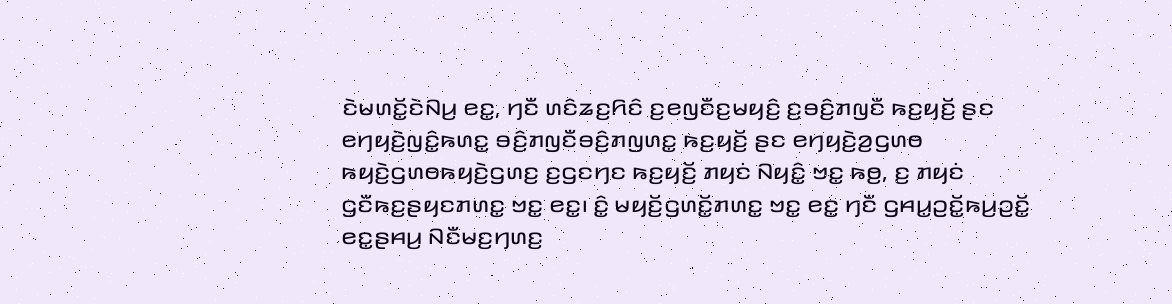ꤢꤧꤗꤛꤢꤩ꤭ꤢꤧꤡꤣ꤬ ꤕꤢ꤭, ꤚꤢꤪ ꤛꤢꤨꤘꤢ꤬ꤖꤢꤨ ꤢ꤬ꤕꤜꤢꤪꤢ꤬ꤗꤟꤢꤨ꤬ ꤢ꤬ꤋꤢꤨ꤬ꤊꤜꤢꤪ ꤒꤢ꤬ꤟꤢꤩ꤬ ꤔꤢ ꤕꤚꤟꤢꤧ꤬ꤜꤢꤨ꤭ꤒꤛꤢ꤭ ꤋꤢꤨ꤬ꤊꤜꤢꤪꤋꤢꤨ꤬ꤊꤜꤛꤢ꤭ ꤒꤢ꤬ꤟꤢꤩ꤬ ꤔꤢ ꤕꤚꤟꤢꤧ꤬ꤤ꤬ꤞꤛꤥ ꤒꤟꤢꤧ꤬ꤞꤛꤥꤒꤟꤢꤧ꤬ꤞꤛꤢ꤬ ꤢ꤬ꤞꤢꤚꤢ ꤒꤢ꤬ꤟꤢꤩ꤬ ꤊꤟꤢꤦ ꤡꤟꤢꤨ꤭ ꤠꤢ꤭ ꤒꤥ꤬, ꤢ꤬ ꤊꤟꤢꤦ ꤞꤢꤪꤒꤢ꤬ꤔꤟꤢꤊꤛꤢ꤭ ꤠꤢ꤭ ꤕꤢ꤭꤯ ꤢꤨ꤭ ꤗꤟꤢꤩ꤬ꤞꤛꤢꤩ꤭ꤊꤛꤢ꤭ ꤠꤢ꤭ ꤕꤢ꤭ ꤚꤢꤪ ꤞꤌꤣ꤭ꤑꤢꤩ꤭ꤒꤣ꤬ꤑꤢꤩ꤭ ꤕꤢ꤭ꤔꤌꤣ꤬ ꤡꤢꤪꤗꤢ꤬ꤚꤛꤢ꤬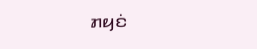ꤊꤟꤢꤦ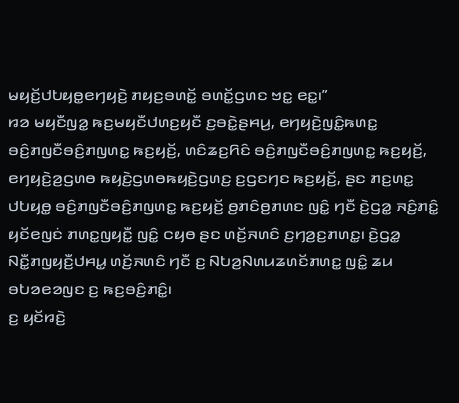ꤗꤟꤢꤩ꤬ꤓꤝꤟꤥ꤭ꤕꤚꤟꤢꤧ꤬ ꤊꤟꤢ꤬ꤋꤛꤢꤩ꤭ ꤋꤛꤢꤩ꤭ꤞꤛꤢ ꤠꤢ꤭ ꤕꤢ꤭꤯”
ꤙꤤ ꤗꤟꤢꤪꤜꤤ꤭ ꤒꤢ꤬ꤗꤟꤢꤪꤓꤛꤢ꤬ꤟꤢꤪ ꤢ꤬ꤋꤢꤧ꤭ꤔꤌꤣ꤬, ꤕꤚꤟꤢꤧ꤬ꤜꤢꤨ꤭ꤒꤛꤢ꤭ ꤋꤢꤨ꤬ꤊꤜꤢꤪꤋꤢꤨ꤬ꤊꤜꤛꤢ꤭ ꤒꤢ꤬ꤟꤢꤩ꤬, ꤛꤢꤨꤘꤢ꤬ꤖꤢꤨ ꤋꤢꤨ꤬ꤊꤜꤢꤪꤋꤢꤨ꤬ꤊꤜꤛꤢ꤭ ꤒꤢ꤬ꤟꤢꤩ꤬, ꤕꤚꤟꤢꤧ꤬ꤤ꤬ꤞꤛꤥ ꤒꤟꤢꤧ꤬ꤞꤛꤥꤒꤟꤢꤧ꤬ꤞꤛꤢ꤬ ꤢ꤬ꤞꤢꤚꤢ ꤒꤢ꤬ꤟꤢꤩ꤬, ꤔꤢ ꤊꤢ꤬ꤛꤢ꤭ ꤓꤝꤟꤥ꤭ ꤋꤢꤨ꤬ꤊꤜꤢꤪꤋꤢꤨ꤬ꤊꤜꤛꤢ꤭ ꤒꤢ꤬ꤟꤢꤩ꤬ ꤥ꤬ꤊꤢꤨꤥ꤬ꤊꤛꤢ ꤜꤢꤨ꤭ ꤚꤢꤪ ꤢꤧ꤬ꤞꤤ꤭ ꤏꤢꤨ꤬ꤊꤢꤨ꤭ ꤟꤢꤩꤕꤜꤢꤦ ꤊꤛꤢ꤭ꤜꤟꤢꤪ꤭ ꤜꤢꤨ꤭ ꤍꤟꤥ ꤔꤢ ꤛꤢꤩ꤬ꤏꤛꤢꤨ ꤢ꤬ꤚꤤ꤬ꤢ꤬ꤊꤛꤢ꤭꤯ ꤢꤧ꤬ꤞꤤ꤭ ꤡꤢꤪ꤭ꤊꤜꤟꤢꤪ꤬ꤓꤌꤣ꤭ ꤛꤢꤩ꤬ꤏꤛꤢꤨ ꤚꤢꤪ ꤢ꤬ ꤡꤝꤤ꤬ꤡꤛꤣꤘꤛꤢꤩꤊꤛꤢ꤭ ꤜꤢꤨ꤭ ꤘꤣ ꤋꤝꤤꤕꤤꤜꤢ ꤢ꤬ ꤒꤢ꤬ꤋꤢꤨ꤬ꤊꤢꤨ꤭꤯
ꤢ꤬ ꤟꤢꤩꤙꤢꤧ꤬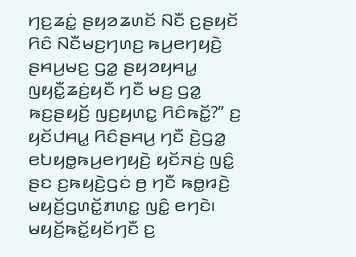ꤚꤢ꤬ꤘꤢꤦ꤭ ꤔꤟꤤꤘꤛꤢꤩ ꤡꤢꤪ ꤢ꤬ꤔꤟꤢꤩ ꤖꤢꤨ ꤡꤢꤪꤗꤢ꤬ꤚꤛꤢ꤬ ꤒꤣ꤬ꤕꤚꤟꤢꤧ꤬ ꤔꤌꤣ꤬ꤗꤢ꤬ ꤞꤤ꤭ ꤔꤟꤤꤟꤌꤣ꤭ ꤜꤟꤢꤪ꤭ꤘꤢꤦ꤬ꤟꤢꤪ ꤚꤢꤪ ꤗꤢ꤬ ꤞꤤ꤭ ꤒꤢ꤬ꤔꤟꤢꤩ꤬ ꤜꤢ꤬ꤟꤛꤢ꤭ ꤖꤢꤨꤒꤢꤩ꤭?” ꤢ꤬ ꤟꤢꤩꤓꤌꤣ꤭ ꤖꤢꤨꤔꤌꤣ꤬ ꤚꤢꤪ ꤢꤧ꤬ꤞꤤ꤭ ꤕꤝꤟꤥ꤭ꤒꤣ꤬ꤕꤚꤟꤢꤧ꤬ ꤟꤢꤩꤏꤢꤦ꤬ ꤜꤢꤨ꤭ ꤔꤢ ꤢ꤬ꤒꤟꤢꤧ꤬ꤞꤢꤦ ꤥ꤬ ꤚꤢꤪ ꤒꤥ꤭ꤙꤢꤧ꤬ ꤗꤟꤢꤩ꤬ꤞꤛꤢꤩ꤭ꤊꤛꤢ꤭ ꤜꤢꤨ꤭ ꤕꤚꤢꤧ꤯
ꤗꤟꤢꤩ꤬ꤒꤢꤩ꤭ꤟꤢꤩꤚꤢꤪ ꤢ꤬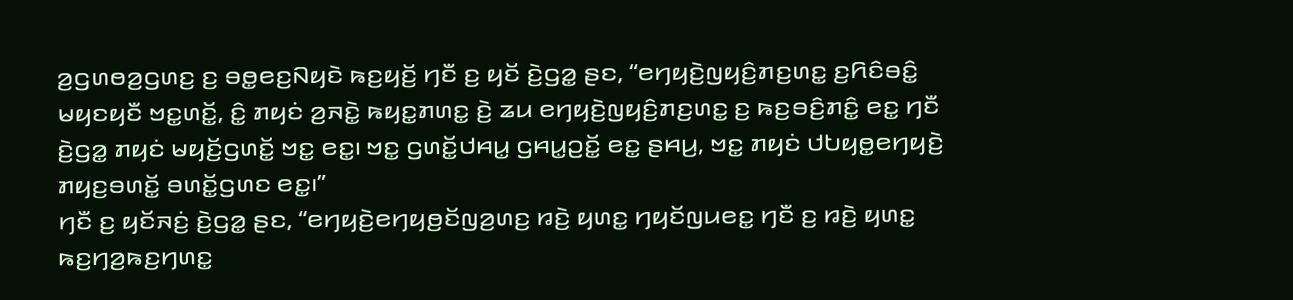ꤤ꤬ꤞꤛꤥꤤ꤬ꤞꤛꤢ꤬ ꤢ꤬ ꤋꤥ꤭ꤕꤢ꤬ꤡꤟꤢꤧ ꤒꤢ꤬ꤟꤢꤩ꤬ ꤚꤢꤪ ꤢ꤬ ꤟꤢꤩ ꤢꤧ꤬ꤞꤤ꤭ ꤔꤢ, “ꤕꤚꤟꤢꤧ꤬ꤜꤟꤢꤨ꤬ꤊꤢ꤬ꤛꤢ꤭ ꤢ꤬ꤖꤢꤨꤋꤢꤨ꤭ ꤗꤟꤢꤟꤢꤪ ꤠꤢ꤭ꤛꤢꤩ꤭, ꤢꤨ꤭ ꤊꤟꤢꤦ ꤤ꤬ꤏꤢꤧ꤭ ꤒꤟꤢ꤭ꤊꤛꤢ꤭ ꤢꤧ꤬ ꤘꤣ ꤕꤚꤟꤢꤧ꤬ꤜꤟꤢꤨ꤬ꤊꤢ꤬ꤛꤢ꤭ ꤢ꤬ ꤒꤢ꤬ꤋꤢꤨ꤬ꤊꤢꤨ꤭ ꤕꤢ꤭ ꤚꤢꤪ ꤢꤧ꤬ꤞꤤ꤭ ꤊꤟꤢꤦ ꤗꤟꤢꤩ꤬ꤞꤛꤢꤩ꤭ ꤠꤢ꤭ ꤕꤢ꤭꤯ ꤠꤢ꤭ ꤞꤛꤢꤩ꤭ꤓꤌꤣ꤭ ꤞꤌꤣ꤭ꤑꤢꤩ꤭ ꤕꤢ꤭ ꤔꤌꤣ꤬, ꤠꤢ꤭ ꤊꤟꤢꤦ ꤓꤝꤟꤥ꤭ꤕꤚꤟꤢꤧ꤬ ꤊꤟꤢ꤬ꤋꤛꤢꤩ꤭ ꤋꤛꤢꤩ꤭ꤞꤛꤢ ꤕꤢ꤭꤯”
ꤚꤢꤪ ꤢ꤬ ꤟꤢꤩꤏꤢꤦ꤬ ꤢꤧ꤬ꤞꤤ꤭ ꤔꤢ, “ꤕꤚꤟꤢꤧ꤬ꤕꤚꤟꤥ꤬ꤢꤩꤜꤤ꤬ꤛꤢ꤬ ꤙꤢꤧ꤬ ꤟꤛꤢ꤭ ꤚꤟꤢꤩꤜꤣꤕꤢ꤭ ꤚꤢꤪ ꤢ꤬ ꤙꤢꤧ꤬ ꤟꤛꤢ꤭ ꤒꤢ꤬ꤚꤤ꤬ꤒꤢ꤬ꤚꤛꤢ꤭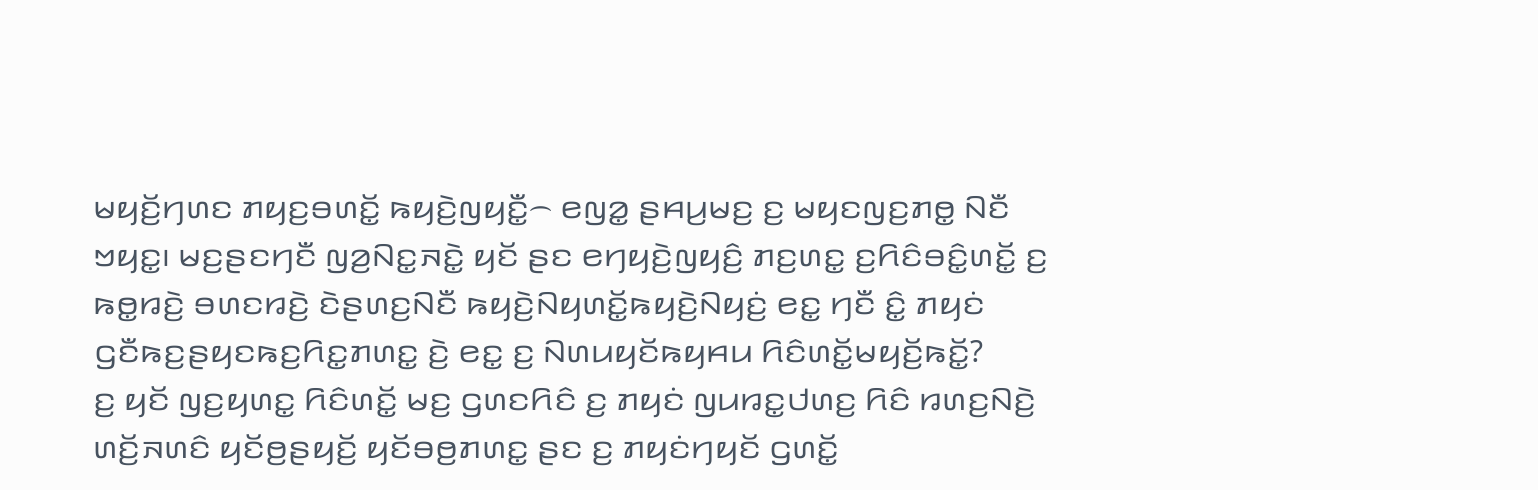ꤗꤟꤢꤩ꤬ꤚꤛꤢ ꤊꤟꤢ꤬ꤋꤛꤢꤩ꤭ ꤒꤟꤢꤧ꤬ꤜꤟꤢꤪ꤭꤮ ꤕꤜꤤ꤭ ꤔꤌꤣ꤬ꤗꤢ꤬ ꤢ꤬ ꤗꤟꤢꤜꤢ꤬ꤊꤥ꤭ ꤡꤢꤪ ꤠꤟꤢ꤭꤯ ꤗꤢ꤬ꤔꤢꤚꤢꤪ ꤜꤤ꤬ꤡꤢ꤭ꤏꤢꤧ꤭ ꤟꤢꤩ ꤔꤢ ꤕꤚꤟꤢꤧ꤬ꤜꤟꤢꤨ꤬ ꤊꤢ꤬ꤛꤢ꤭ ꤢ꤬ꤖꤢꤨꤋꤢꤨ꤭ꤛꤢꤩ꤭ ꤢ꤬ ꤒꤥ꤭ꤙꤢꤧ꤬ ꤋꤛꤢꤙꤢꤧ꤬ ꤢꤧꤔꤛꤢ꤬ꤡꤢꤪ ꤒꤟꤢꤧ꤬ꤡꤟꤛꤢꤩ꤭ꤒꤟꤢꤧ꤬ꤡꤟꤢꤦ꤬ ꤕꤢ꤭ ꤚꤢꤪ ꤢꤨ꤭ ꤊꤟꤢꤦ ꤞꤢꤪꤒꤢ꤬ꤔꤟꤢꤒꤢ꤬ꤖꤢ꤭ꤊꤛꤢ꤭ ꤢꤧ꤬ ꤕꤢ꤭ ꤢ꤬ ꤡꤛꤣꤟꤢꤩꤒꤟꤌꤣ ꤖꤢꤨꤛꤢꤩ꤭ꤗꤟꤢꤩ꤬ꤒꤢꤩ꤭?
ꤢ꤬ ꤟꤢꤩ ꤜꤢ꤬ꤟꤛꤢ꤭ ꤖꤢꤨꤛꤢꤩ꤭ ꤗꤢ꤬ ꤞꤛꤢꤖꤢꤨ ꤢ꤬ ꤊꤟꤢꤦ ꤜꤣꤙꤢ꤭ꤓꤛꤢ꤬ ꤖꤢꤨ ꤙꤛꤢ꤬ꤡꤢꤧ꤬ ꤛꤢꤩ꤬ꤏꤛꤢꤨ ꤟꤢꤩꤥ꤬ꤔꤟꤢꤩ꤬ ꤟꤢꤩꤋꤥ꤬ꤊꤛꤢ꤭ ꤔꤢ ꤢ꤬ ꤊꤟꤢꤦꤚꤟꤢꤩ ꤞꤛꤢꤩ꤭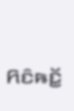ꤖꤢꤨꤒꤢꤩ꤭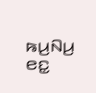ꤒꤣ꤬ꤡꤣ꤬ ꤕꤢ꤭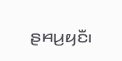ꤔꤌꤣ꤬ꤟꤢꤪ꤯